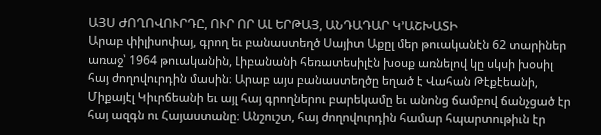ԱՅՍ ԺՈՂՈՎՈՒՐԴԸ, ՈՒՐ ՈՐ ԱԼ ԵՐԹԱՅ, ԱՆԴԱԴԱՐ Կ՚ԱՇԽԱՏԻ
Արաբ փիլիսոփայ, գրող եւ բանաստեղծ Սայիտ Աքըլ մեր թուականէն 62 տարիներ առաջ՝ 1964 թուականին, Լիբանանի հեռատեսիլէն խօսք առնելով կը սկսի խօսիլ հայ ժողովուրդին մասին։ Արաբ այս բանաստեղծը եղած է Վահան Թէքէեանի, Միքայէլ Կիւրճեանի եւ այլ հայ գրողներու բարեկամը եւ անոնց ճամբով ճանչցած էր հայ ազգն ու Հայաստանը։ Անշուշտ, հայ ժողովուրդին համար հպարտութիւն էր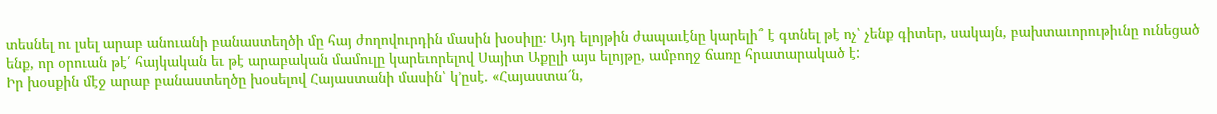տեսնել ու լսել արաբ անուանի բանաստեղծի մը հայ ժողովուրդին մասին խօսիլը։ Այդ ելոյթին ժապաւէնը կարելի՞ է գտնել թէ ոչ՝ չենք գիտեր, սակայն, բախտաւորութիւնը ունեցած ենք, որ օրուան թէ՛ հայկական եւ թէ արաբական մամուլը կարեւորելով Սայիտ Աքըլի այս ելոյթը, ամբողջ ճառը հրատարակած է:
Իր խօսքին մէջ արաբ բանաստեղծը խօսելով Հայաստանի մասին՝ կ՚ըսէ. «Հայաստա՜ն,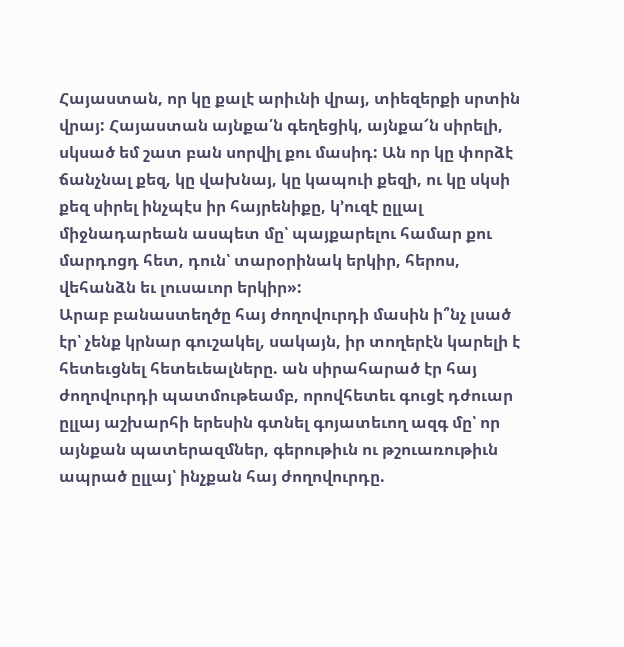Հայաստան, որ կը քալէ արիւնի վրայ, տիեզերքի սրտին վրայ: Հայաստան այնքա՛ն գեղեցիկ, այնքա՜ն սիրելի, սկսած եմ շատ բան սորվիլ քու մասիդ: Ան որ կը փորձէ ճանչնալ քեզ, կը վախնայ, կը կապուի քեզի, ու կը սկսի քեզ սիրել ինչպէս իր հայրենիքը, կ՚ուզէ ըլլալ միջնադարեան ասպետ մը՝ պայքարելու համար քու մարդոցդ հետ, դուն՝ տարօրինակ երկիր, հերոս, վեհանձն եւ լուսաւոր երկիր»:
Արաբ բանաստեղծը հայ ժողովուրդի մասին ի՞նչ լսած էր՝ չենք կրնար գուշակել, սակայն, իր տողերէն կարելի է հետեւցնել հետեւեալները. ան սիրահարած էր հայ ժողովուրդի պատմութեամբ, որովհետեւ գուցէ դժուար ըլլայ աշխարհի երեսին գտնել գոյատեւող ազգ մը՝ որ այնքան պատերազմներ, գերութիւն ու թշուառութիւն ապրած ըլլայ՝ ինչքան հայ ժողովուրդը.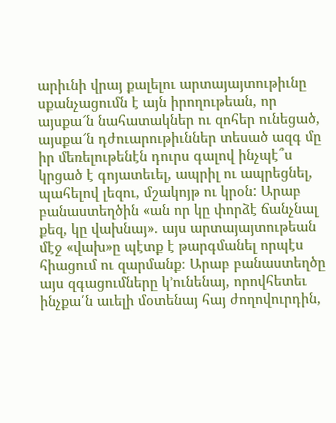արիւնի վրայ քալելու արտայայտութիւնը սքանչացումն է այն իրողութեան, որ այսքա՜ն նահատակներ ու զոհեր ունեցած, այսքա՜ն դժուարութիւններ տեսած ազգ մը իր մեռելութենէն դուրս գալով ինչպէ՞ս կրցած է գոյատեւել, ապրիլ ու ապրեցնել, պահելով լեզու, մշակոյթ ու կրօն: Արաբ բանաստեղծին «ան որ կը փորձէ ճանչնալ քեզ, կը վախնայ». այս արտայայտութեան մէջ «վախ»ը պէտք է թարգմանել որպէս հիացում ու զարմանք։ Արաբ բանաստեղծը այս զգացումները կ՚ունենայ, որովհետեւ ինչքա՛ն աւելի մօտենայ հայ ժողովուրդին,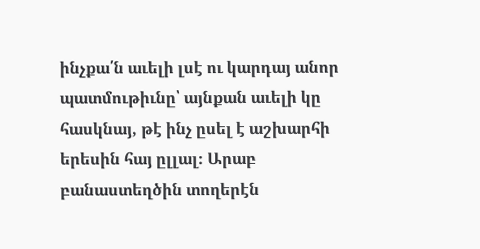ինչքա՛ն աւելի լսէ ու կարդայ անոր պատմութիւնը՝ այնքան աւելի կը հասկնայ, թէ ինչ ըսել է աշխարհի երեսին հայ ըլլալ։ Արաբ բանաստեղծին տողերէն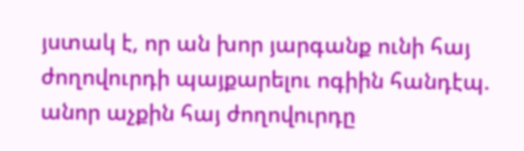յստակ է, որ ան խոր յարգանք ունի հայ ժողովուրդի պայքարելու ոգիին հանդէպ. անոր աչքին հայ ժողովուրդը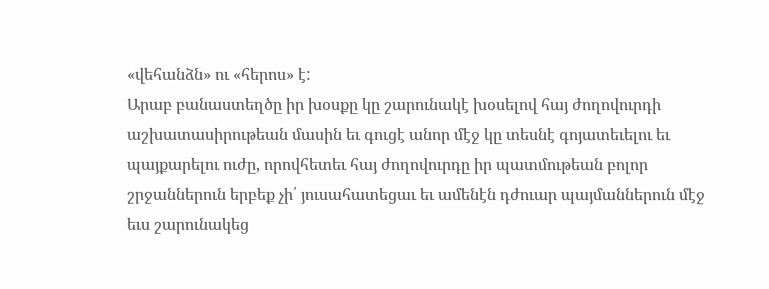«վեհանձն» ու «հերոս» է:
Արաբ բանաստեղծը իր խօսքը կը շարունակէ խօսելով հայ ժողովուրդի աշխատասիրութեան մասին եւ գուցէ անոր մէջ կը տեսնէ գոյատեւելու եւ պայքարելու ուժը, որովհետեւ հայ ժողովուրդը իր պատմութեան բոլոր շրջաններուն երբեք չի՛ յուսահատեցաւ եւ ամենէն դժուար պայմաններուն մէջ եւս շարունակեց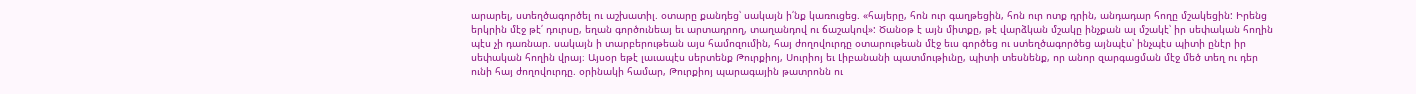արարել, ստեղծագործել ու աշխատիլ. օտարը քանդեց՝ սակայն ի՛նք կառուցեց. «հայերը, հոն ուր գաղթեցին, հոն ուր ոտք դրին, անդադար հողը մշակեցին: Իրենց երկրին մէջ թէ՛ դուրսը, եղան գործունեայ եւ արտադրող, տաղանդով ու ճաշակով»: Ծանօթ է այն միտքը, թէ վարձկան մշակը ինչքան ալ մշակէ՝ իր սեփական հողին պէս չի դառնար. սակայն ի տարբերութեան այս համոզումին, հայ ժողովուրդը օտարութեան մէջ եւս գործեց ու ստեղծագործեց այնպէս՝ ինչպէս պիտի ընէր իր սեփական հողին վրայ։ Այսօր եթէ լաւապէս սերտենք Թուրքիոյ, Սուրիոյ եւ Լիբանանի պատմութիւնը, պիտի տեսնենք, որ անոր զարգացման մէջ մեծ տեղ ու դեր ունի հայ ժողովուրդը. օրինակի համար, Թուրքիոյ պարագային թատրոնն ու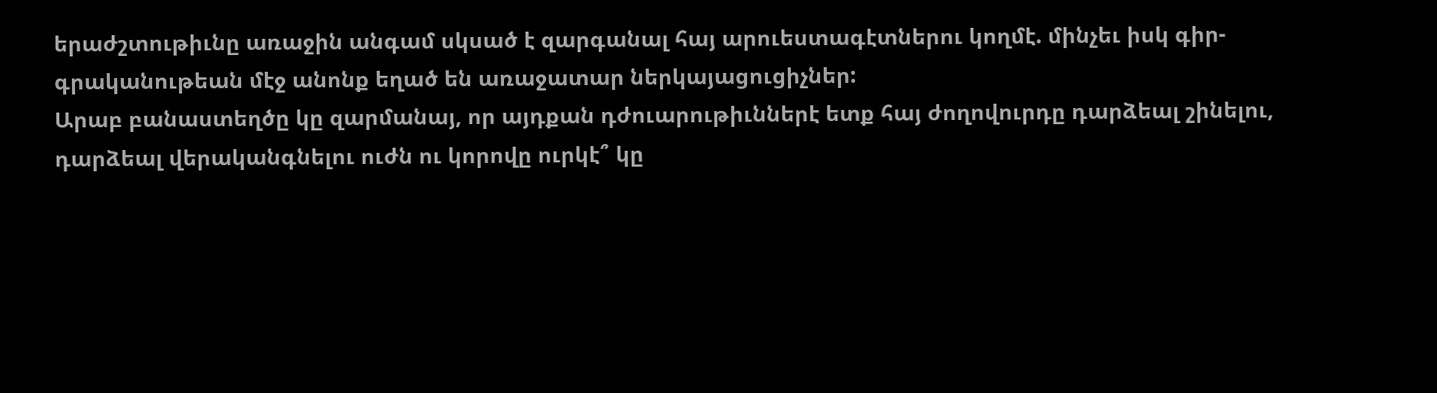երաժշտութիւնը առաջին անգամ սկսած է զարգանալ հայ արուեստագէտներու կողմէ. մինչեւ իսկ գիր-գրականութեան մէջ անոնք եղած են առաջատար ներկայացուցիչներ:
Արաբ բանաստեղծը կը զարմանայ, որ այդքան դժուարութիւններէ ետք հայ ժողովուրդը դարձեալ շինելու, դարձեալ վերականգնելու ուժն ու կորովը ուրկէ՞ կը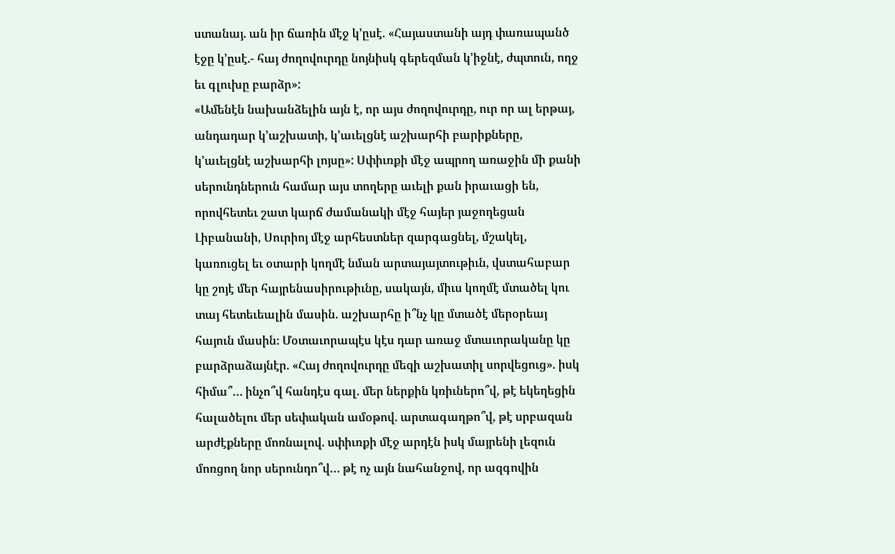ստանայ. ան իր ճառին մէջ կ՚ըսէ. «Հայաստանի այդ փառապանծ էջը կ՚ըսէ.- հայ ժողովուրդը նոյնիսկ գերեզման կ՚իջնէ, ժպտուն, ողջ եւ գլուխը բարձր»:
«Ամենէն նախանձելին այն է, որ այս ժողովուրդը, ուր որ ալ երթայ, անդադար կ՚աշխատի, կ՚աւելցնէ աշխարհի բարիքները, կ՚աւելցնէ աշխարհի լոյսը»: Սփիւռքի մէջ ապրող առաջին մի քանի սերունդներուն համար այս տողերը աւելի քան իրաւացի են, որովհետեւ շատ կարճ ժամանակի մէջ հայեր յաջողեցան Լիբանանի, Սուրիոյ մէջ արհեստներ զարգացնել, մշակել, կառուցել եւ օտարի կողմէ նման արտայայտութիւն, վստահաբար կը շոյէ մեր հայրենասիրութիւնը, սակայն, միւս կողմէ մտածել կու տայ հետեւեալին մասին. աշխարհը ի՞նչ կը մտածէ մերօրեայ հայուն մասին։ Մօտաւորապէս կէս դար առաջ մտաւորականը կը բարձրաձայնէր. «Հայ ժողովուրդը մեզի աշխատիլ սորվեցուց». իսկ հիմա՞… ինչո՞վ հանդէս գալ. մեր ներքին կռիւներո՞վ, թէ եկեղեցին հալածելու մեր սեփական ամօթով. արտագաղթո՞վ, թէ սրբազան արժէքները մոռնալով. սփիւռքի մէջ արդէն իսկ մայրենի լեզուն մոռցող նոր սերունդո՞վ… թէ ոչ այն նահանջով, որ ազգովին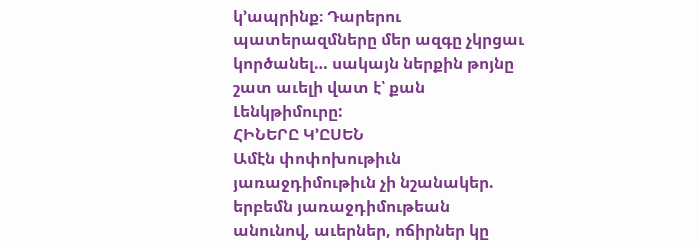կ՚ապրինք։ Դարերու պատերազմները մեր ազգը չկրցաւ կործանել… սակայն ներքին թոյնը շատ աւելի վատ է՝ քան Լենկթիմուրը:
ՀԻՆԵՐԸ Կ՚ԸՍԵՆ
Ամէն փոփոխութիւն յառաջդիմութիւն չի նշանակեր. երբեմն յառաջդիմութեան անունով, աւերներ, ոճիրներ կը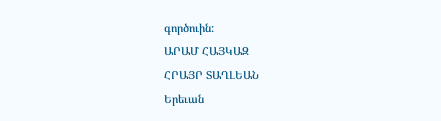գործուին:
ԱՐԱՄ ՀԱՅԿԱԶ
ՀՐԱՅՐ ՏԱՂԼԵԱՆ
Երեւան